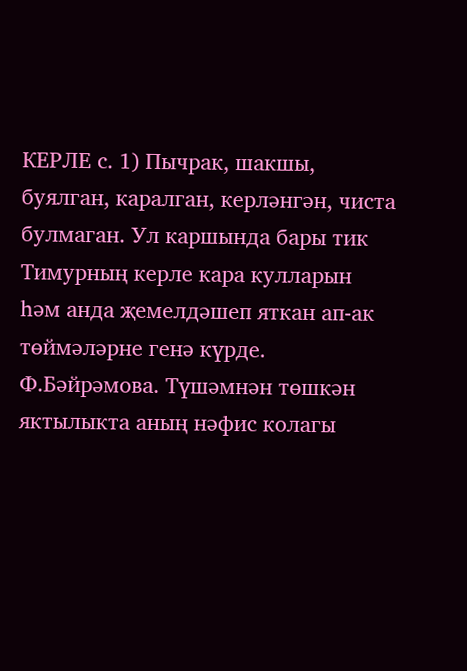КЕРЛЕ с. 1) Пычрак, шакшы, буялган, каралган, керләнгән, чиста булмаган. Ул каршында бары тик Тимурның керле кара кулларын һәм анда җемелдәшеп яткан ап-ак төймәләрне генә күрде. Ф.Бәйрәмова. Түшәмнән төшкән яктылыкта аның нәфис колагы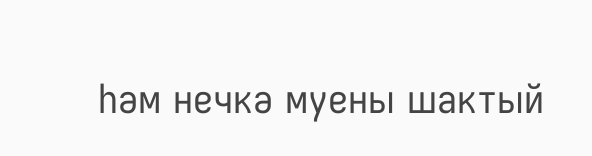һәм нечкә муены шактый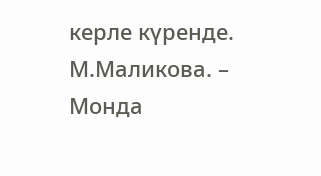керле күренде. М.Маликова. – Монда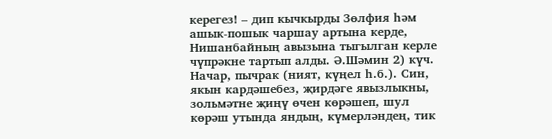керегез! – дип кычкырды Зөлфия һәм ашык-пошык чаршау артына керде, Нишанбайның авызына тыгылган керле чүпрәкне тартып алды. Ә.Шәмин 2) күч. Начар, пычрак (ният, күңел һ.б.). Син, якын кардәшебез, җирдәге явызлыкны, зольмәтне җиңү өчен көрәшеп, шул көрәш утында яндың, күмерләндең, тик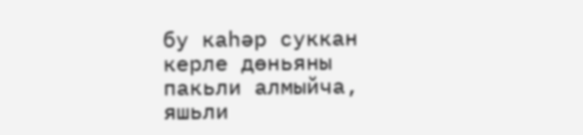бу каһәр суккан керле дөньяны пакьли алмыйча, яшьли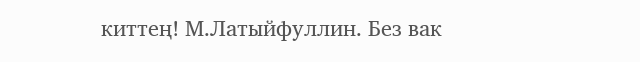киттең! М.Латыйфуллин. Без вак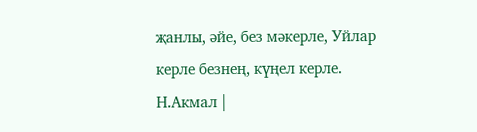җанлы, әйе, без мәкерле, Уйлар керле безнең, күңел керле. Н.Акмал |